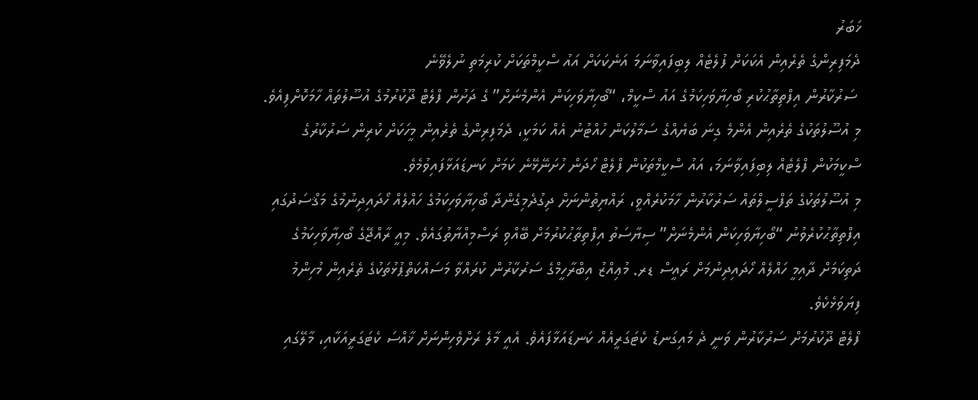ޚަބަރު
ދެމަފިރިންގެ ތެރެއިން އެކަކަށް ފުލެޓެއް ލިބިފައިވާނަމަ އަނެކަކަށް އައު ސްކީމްތަކަށް ކުރިމަތި ނުލެވޭނެ
 ސަރުކާރުން އިފްތިތާޙުކުރި ބޯހިޔާވަހިކަމުގެ އައު ސްކީމް، “ބޯހިޔާވަހިކަން އެންމެނަށް” ގެ ދަށުން ފްލެޓް ދޫކުރުމުގެ އުސޫލުތައް ހާމަކޮށްފިއެވެ. މި އުސޫލުތަކުގެ ތެރެއިން އެންމެ ގިނަ ބަޔެއްގެ ސަމާލުކަން ހުއްޓުނު އެއް ކަމަކީ، ދެމަފިރިންގެ ތެރެއިން މީހަކަށް ކުރިން ސަރުކާރުގެ ސްކީމަކުން ފްލެޓެއް ލިބިފައިވާނަމަ، އައު ސްކީމްތަކުން ފްލެޓް ހޯދަން ހުށަނޭޅޭނެ ކަމަށް ކަނޑައަޅާފައިވުމެވެ.
މި އުސޫލުތަކުގެ ތަފްސީލްތައް ސަރުކާރުން ހާމަކުރެއްވީ، ރައްޔިތުންނަށް ދިގުދެމިގެންދާ ބޯހިޔާވަހިކަމުގެ ހައްލެއް ހޯދައިދިނުމުގެ މަޤްސަދުގައި އިފްތިތާޙުކުރެވުނު “ބޯހިޔާވަހިކަން އެންމެނަށް” ސިޔާސަތު އިފްތިތާޙުކުރުމަށް ބޭއްވި ރަސްމިއްޔާތުގައެވެ. މިއީ ރާއްޖޭގެ ބޯހިޔާވަހިކަމުގެ ދަތިކަމަށް ދާއިމީ ހައްލެއް ހޯދައިދިނުމަށް ރައީސް ޑރ. މުޢިއްޒު އިބްރާހީމްގެ ސަރުކާރުން ކުރައްވާ މަސައްކަތްޕުޅުތަކުގެ ތެރެއިން މުހިންމު ފިޔަވަޅެކެވެ.
ފްލެޓް ދޫކުރުމަށް ސަރުކާރުން ވަނީ ދެ މައިގަނޑު ކެޓަގަރީއެއް ކަނޑައަޅާފައެވެ. އެއީ މާލެ ރަށްވެހިންނަށް ޚާއްސަ ކެޓަގަރީއަކާއި، މާލޭގައި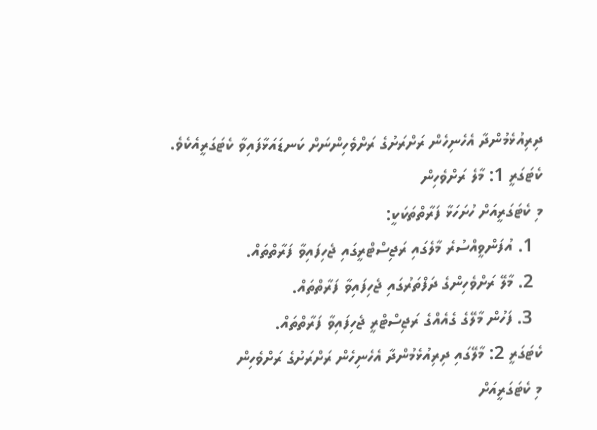ދިރިއުޅެމުންދާ އެހެނިހެން ރަށްރަށުގެ ރަށްވެހިންނަށް ކަނޑައަޅާފައިވާ ކެޓަގަރީއެކެވެ.
ކެޓަގަރީ 1: މާލެ ރަށްވެހިން
މި ކެޓަގަރީއަށް ހުށަހަޅާ ފަރާތްތަކަކީ:
  1. އުފަންވީއްސުރެ މާލެގައި ރަޖިސްޓްރީގައި ޖެހިފައިވާ ފަރާތްތައް.
  2. މާލޭ ރަށްވެހިންގެ ދަފްތަރުގައި ޖެހިފައިވާ ފަރާތްތައް.
  3. ފަހުން މާލޭގެ ގެއެއްގެ ރަޖިސްޓްރީ ޖެހިފައިވާ ފަރާތްތައް.
ކެޓަގަރީ 2: މާލޭގައި ދިރިއުޅެމުންދާ އެހެނިހެން ރަށްރަށުގެ ރަށްވެހިން
މި ކެޓަގަރީއަށް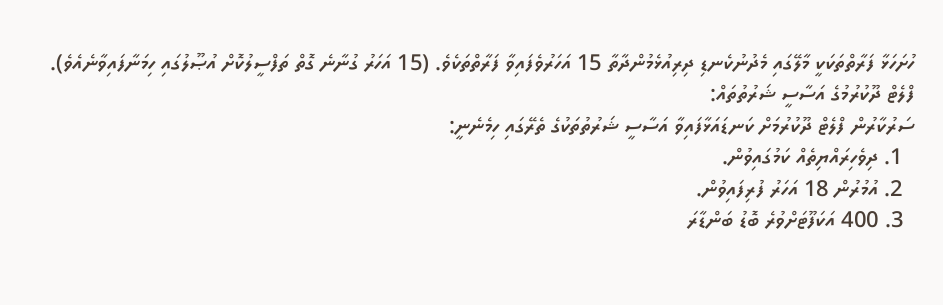ހުށަހަޅާ ފަރާތްތަކަކީ މާލޭގައި މެދުނުކެނޑި ދިރިއުޅެމުންދާތާ 15 އަހަރުވެފައިވާ ފަރާތްތަކެވެ. (15 އަހަރު ގުނާނެ ގޮތް ތަފްސީލުކޮށް އުޞޫލުގައި ހިމަނާފައިވާނެއެވެ).
ފްލެޓް ދޫކުރުމުގެ އަސާސީ ޝަރުތުތައް:
ސަރުކާރުން ފްލެޓް ދޫކުރުމަށް ކަނޑައަޅާފައިވާ އަސާސީ ޝަރުތުތަކުގެ ތެރޭގައި ހިމެނެނީ:
  1. ދިވެހިރައްޔިތެއް ކަމުގައިވުން.
  2. އުމުރުން 18 އަހަރު ފުރިފައިވުން.
  3. 400 އަކަފޫޓަށްވުރެ ބޮޑު ބަންޑާރަ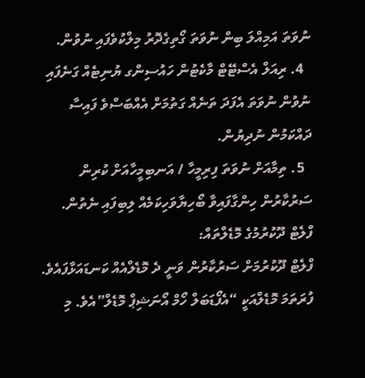ނުވަތަ އަމިއްލަ ބިން ނުވަތަ ގޯތިގެދޮރު މިލްކުވެފައި ނުވުން.
  4. ރިއަލް އެސްޓޭޓް މާކެޓުން ހައުސިންގ ޔުނިޓެއް ގަނެފައި ނުވުން ނުވަތަ އެފަދަ ތަނެއް ގަތުމަށް އެއްބަސްވެ ފައިސާ ދައްކަމުން ނުދިޔުން.
  5. ތިމާއަށް ނުވަތަ ފިރިމީހާ / އަނބިމީހާއަށް ކުރިން ސަރުކާރުން ހިންގާފައިވާ ބޯހިޔާވަހިކަމެއް ލިބިފައި ނެތުން.
ފްލެޓް ދޫކުރުމުގެ މޮޑެލްތައް:
ފްލެޓް ދޫކުރުމަށް ސަރުކާރުން ވަނީ ދެ މޮޑެލްއެއް ކަނޑައަޅާފައެވެ. ފުރަތަމަ މޮޑެލްއަކީ “އެފޯޑަބަލް ހޯމް އޯނަޝިޕް މޮޑެލް”އެވެ. މި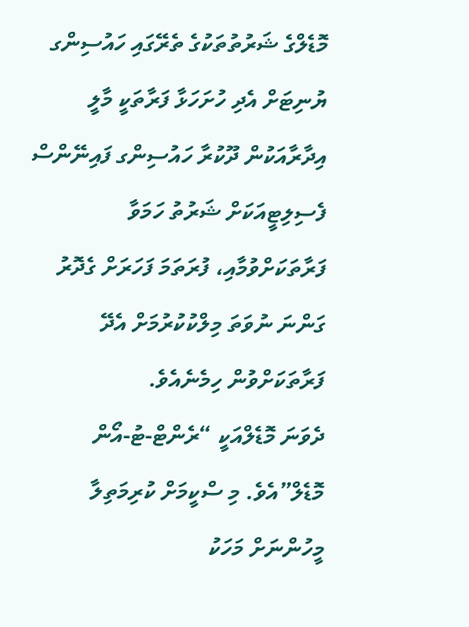މޮޑެލްގެ ޝަރުތުތަކުގެ ތެރޭގައި ހައުސިންގ ޔުނިޓަށް އެދި ހުށަހަޅާ ފަރާތަކީ މާލީ އިދާރާއަކުން ދޫކުރާ ހައުސިންގ ފައިނޭންސް ފެސިލިޓީއަކަށް ޝަރުތު ހަމަވާ ފަރާތަކަށްވުމާއި، ފުރަތަމަ ފަހަރަށް ގެދޮރު ގަންނަ ނުވަތަ މިލްކުކުރުމަށް އެދޭ ފަރާތަކަށްވުން ހިމެނެއެވެ.
ދެވަނަ މޮޑެލްއަކީ “ރެންޓް-ޓު-އޯން މޮޑެލް”އެވެ. މި ސްކީމަށް ކުރިމަތިލާ މީހުންނަށް މަހަކު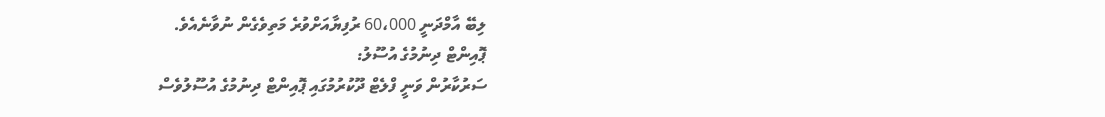ލިބޭ އާމްދަނީ 60،000 ރުފިޔާއަށްވުރެ މަތިވެގެން ނުވާނެއެވެ.
ޕޮއިންޓް ދިނުމުގެ އުސޫލު:
ސަރުކާރުން ވަނީ ފްލެޓް ދޫކުރުމުގައި ޕޮއިންޓް ދިނުމުގެ އުސޫލުވެސް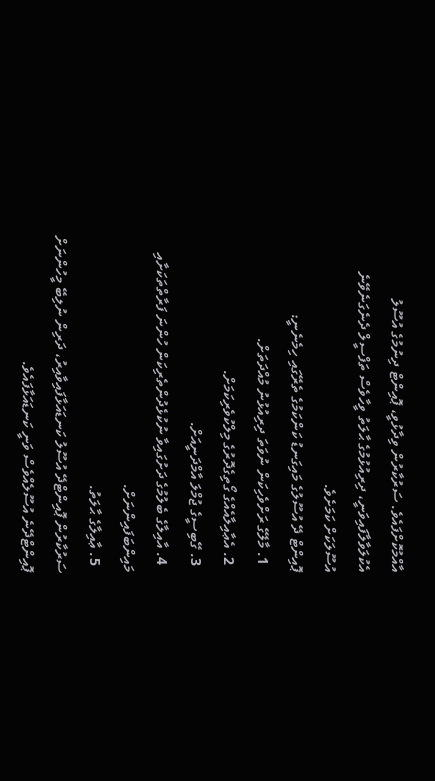އާއްމުކޮށްފައެވެ. ސަރުކާރުން ވިދާޅުވީ، ޕޮއިންޓް ދިނުމުގެ އުސޫލު އެކުލަވާލާފައިވަނީ، ދިރިއުޅުމުގެ ޙާލަތު ވީހާވެސް ތަފްސީލް ދެނެގަނެވޭނެ އުސޫލަކަށް ކަމަށެވެ.
ޕޮއިންޓް ދޭ އުސޫލުގެ މައިގަނޑު ކަންކަމުގެ ތެރޭގައި ހިމެނެނީ:
  1. މާލޭގެ ރަށްވެހިކަން ނުވަތަ ދިރިއުޅުނު މުއްދަތަށް.
  2. އެޢާއިލާއެއްގެ ގޯތިގެދޮރުގެ މިލްކުވެރިކަމަށް.
  3. ގޭބިސީގެ ޖުމްލަ އާމްދަނީއަށް.
  4. އާއިލާގެ ބެލުމުގެ ދަށުގައިވާ ނުކުޅެދުންތެރިކަން ހުންނަ ފަރާތްތަކަށާއި މައިންބަފައިންނަށް.
  5. ޢާއިލާގެ ޙާލަތު.
ސަރުކާރުން ޕޮއިންޓްދޭ އުސޫލު ކަނޑައަޅާފައިވާއިރު، ދަރިން ނުލިބޭ މީހުންނަށް ޕޮއިންޓްދޭނެ އުސޫލެއްވެސް ވަނީ ކަނޑައަޅާފައެވެ.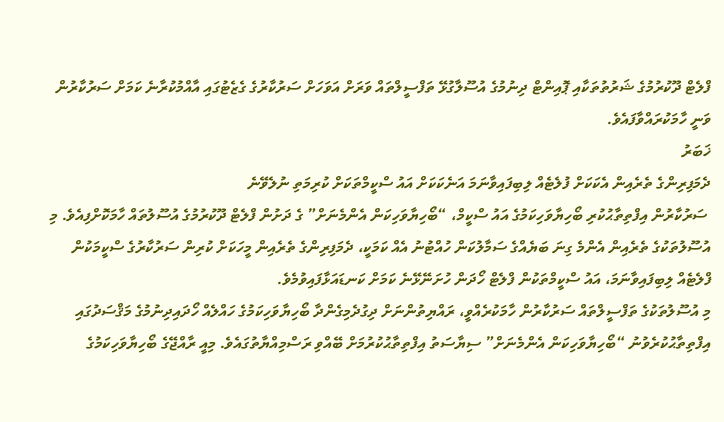ފްލެޓް ދޫކުރުމުގެ ޝަރުތުތަކާއި ޕޮއިންޓް ދިނުމުގެ އުސޫލާގުޅޭ ތަފްސީލްތައް ވަރަށް އަވަހަށް ސަރުކާރުގެ ގެޒެޓުގައި އާއްމުކުރާނެ ކަމަށް ސަރުކާރުން ވަނީ ހާމަކުރައްވާފައެވެ.
ޚަބަރު
ދެމަފިރިންގެ ތެރެއިން އެކަކަށް ފުލެޓެއް ލިބިފައިވާނަމަ އަނެކަކަށް އައު ސްކީމްތަކަށް ކުރިމަތި ނުލެވޭނެ
 ސަރުކާރުން އިފްތިތާޙުކުރި ބޯހިޔާވަހިކަމުގެ އައު ސްކީމް، “ބޯހިޔާވަހިކަން އެންމެނަށް” ގެ ދަށުން ފްލެޓް ދޫކުރުމުގެ އުސޫލުތައް ހާމަކޮށްފިއެވެ. މި އުސޫލުތަކުގެ ތެރެއިން އެންމެ ގިނަ ބަޔެއްގެ ސަމާލުކަން ހުއްޓުނު އެއް ކަމަކީ، ދެމަފިރިންގެ ތެރެއިން މީހަކަށް ކުރިން ސަރުކާރުގެ ސްކީމަކުން ފްލެޓެއް ލިބިފައިވާނަމަ، އައު ސްކީމްތަކުން ފްލެޓް ހޯދަން ހުށަނޭޅޭނެ ކަމަށް ކަނޑައަޅާފައިވުމެވެ.
މި އުސޫލުތަކުގެ ތަފްސީލްތައް ސަރުކާރުން ހާމަކުރެއްވީ، ރައްޔިތުންނަށް ދިގުދެމިގެންދާ ބޯހިޔާވަހިކަމުގެ ހައްލެއް ހޯދައިދިނުމުގެ މަޤްސަދުގައި އިފްތިތާޙުކުރެވުނު “ބޯހިޔާވަހިކަން އެންމެނަށް” ސިޔާސަތު އިފްތިތާޙުކުރުމަށް ބޭއްވި ރަސްމިއްޔާތުގައެވެ. މިއީ ރާއްޖޭގެ ބޯހިޔާވަހިކަމުގެ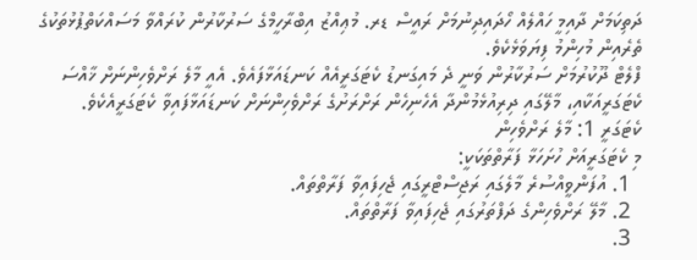ދަތިކަމަށް ދާއިމީ ހައްލެއް ހޯދައިދިނުމަށް ރައީސް ޑރ. މުޢިއްޒު އިބްރާހީމްގެ ސަރުކާރުން ކުރައްވާ މަސައްކަތްޕުޅުތަކުގެ ތެރެއިން މުހިންމު ފިޔަވަޅެކެވެ.
ފްލެޓް ދޫކުރުމަށް ސަރުކާރުން ވަނީ ދެ މައިގަނޑު ކެޓަގަރީއެއް ކަނޑައަޅާފައެވެ. އެއީ މާލެ ރަށްވެހިންނަށް ޚާއްސަ ކެޓަގަރީއަކާއި، މާލޭގައި ދިރިއުޅެމުންދާ އެހެނިހެން ރަށްރަށުގެ ރަށްވެހިންނަށް ކަނޑައަޅާފައިވާ ކެޓަގަރީއެކެވެ.
ކެޓަގަރީ 1: މާލެ ރަށްވެހިން
މި ކެޓަގަރީއަށް ހުށަހަޅާ ފަރާތްތަކަކީ:
  1. އުފަންވީއްސުރެ މާލެގައި ރަޖިސްޓްރީގައި ޖެހިފައިވާ ފަރާތްތައް.
  2. މާލޭ ރަށްވެހިންގެ ދަފްތަރުގައި ޖެހިފައިވާ ފަރާތްތައް.
  3.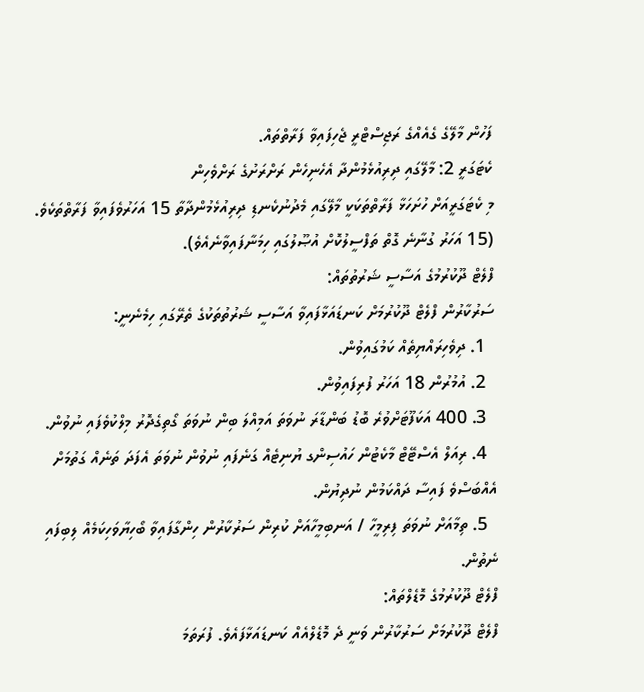ފަހުން މާލޭގެ ގެއެއްގެ ރަޖިސްޓްރީ ޖެހިފައިވާ ފަރާތްތައް.
ކެޓަގަރީ 2: މާލޭގައި ދިރިއުޅެމުންދާ އެހެނިހެން ރަށްރަށުގެ ރަށްވެހިން
މި ކެޓަގަރީއަށް ހުށަހަޅާ ފަރާތްތަކަކީ މާލޭގައި މެދުނުކެނޑި ދިރިއުޅެމުންދާތާ 15 އަހަރުވެފައިވާ ފަރާތްތަކެވެ. (15 އަހަރު ގުނާނެ ގޮތް ތަފްސީލުކޮށް އުޞޫލުގައި ހިމަނާފައިވާނެއެވެ).
ފްލެޓް ދޫކުރުމުގެ އަސާސީ ޝަރުތުތައް:
ސަރުކާރުން ފްލެޓް ދޫކުރުމަށް ކަނޑައަޅާފައިވާ އަސާސީ ޝަރުތުތަކުގެ ތެރޭގައި ހިމެނެނީ:
  1. ދިވެހިރައްޔިތެއް ކަމުގައިވުން.
  2. އުމުރުން 18 އަހަރު ފުރިފައިވުން.
  3. 400 އަކަފޫޓަށްވުރެ ބޮޑު ބަންޑާރަ ނުވަތަ އަމިއްލަ ބިން ނުވަތަ ގޯތިގެދޮރު މިލްކުވެފައި ނުވުން.
  4. ރިއަލް އެސްޓޭޓް މާކެޓުން ހައުސިންގ ޔުނިޓެއް ގަނެފައި ނުވުން ނުވަތަ އެފަދަ ތަނެއް ގަތުމަށް އެއްބަސްވެ ފައިސާ ދައްކަމުން ނުދިޔުން.
  5. ތިމާއަށް ނުވަތަ ފިރިމީހާ / އަނބިމީހާއަށް ކުރިން ސަރުކާރުން ހިންގާފައިވާ ބޯހިޔާވަހިކަމެއް ލިބިފައި ނެތުން.
ފްލެޓް ދޫކުރުމުގެ މޮޑެލްތައް:
ފްލެޓް ދޫކުރުމަށް ސަރުކާރުން ވަނީ ދެ މޮޑެލްއެއް ކަނޑައަޅާފައެވެ. ފުރަތަމަ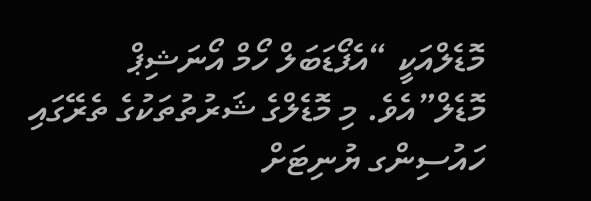މޮޑެލްއަކީ “އެފޯޑަބަލް ހޯމް އޯނަޝިޕް މޮޑެލް”އެވެ. މި މޮޑެލްގެ ޝަރުތުތަކުގެ ތެރޭގައި ހައުސިންގ ޔުނިޓަށް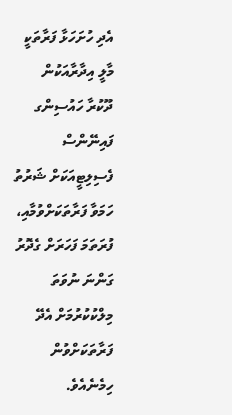އެދި ހުށަހަޅާ ފަރާތަކީ މާލީ އިދާރާއަކުން ދޫކުރާ ހައުސިންގ ފައިނޭންސް ފެސިލިޓީއަކަށް ޝަރުތު ހަމަވާ ފަރާތަކަށްވުމާއި، ފުރަތަމަ ފަހަރަށް ގެދޮރު ގަންނަ ނުވަތަ މިލްކުކުރުމަށް އެދޭ ފަރާތަކަށްވުން ހިމެނެއެވެ.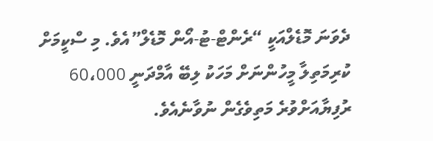ދެވަނަ މޮޑެލްއަކީ “ރެންޓް-ޓު-އޯން މޮޑެލް”އެވެ. މި ސްކީމަށް ކުރިމަތިލާ މީހުންނަށް މަހަކު ލިބޭ އާމްދަނީ 60،000 ރުފިޔާއަށްވުރެ މަތިވެގެން ނުވާނެއެވެ.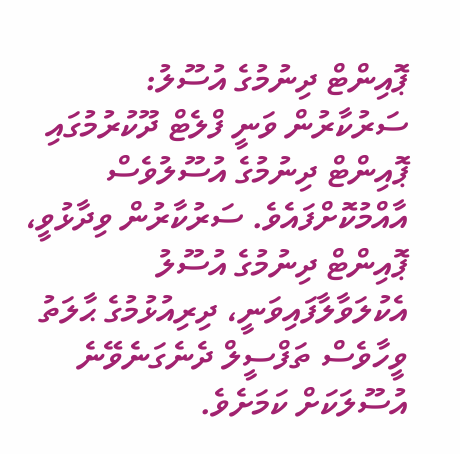ޕޮއިންޓް ދިނުމުގެ އުސޫލު:
ސަރުކާރުން ވަނީ ފްލެޓް ދޫކުރުމުގައި ޕޮއިންޓް ދިނުމުގެ އުސޫލުވެސް އާއްމުކޮށްފައެވެ. ސަރުކާރުން ވިދާޅުވީ، ޕޮއިންޓް ދިނުމުގެ އުސޫލު އެކުލަވާލާފައިވަނީ، ދިރިއުޅުމުގެ ޙާލަތު ވީހާވެސް ތަފްސީލް ދެނެގަނެވޭނެ އުސޫލަކަށް ކަމަށެވެ.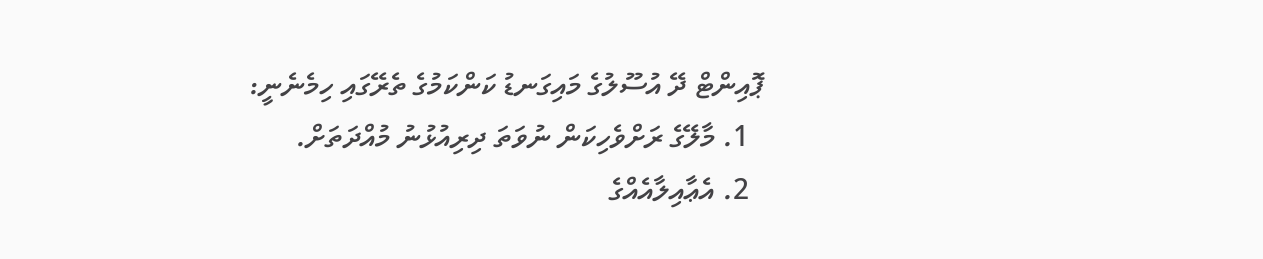ޕޮއިންޓް ދޭ އުސޫލުގެ މައިގަނޑު ކަންކަމުގެ ތެރޭގައި ހިމެނެނީ:
  1. މާލޭގެ ރަށްވެހިކަން ނުވަތަ ދިރިއުޅުނު މުއްދަތަށް.
  2. އެޢާއިލާއެއްގެ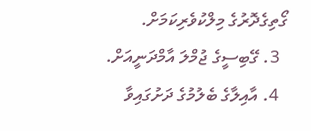ގޯތިގެދޮރުގެ މިލްކުވެރިކަމަށް.
  3. ގޭބިސީގެ ޖުމްލަ އާމްދަނީއަށް.
  4. އާއިލާގެ ބެލުމުގެ ދަށުގައިވާ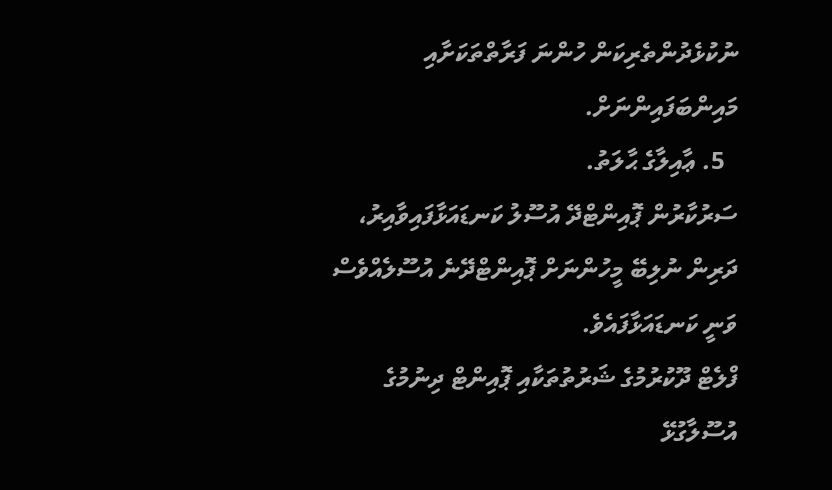ނުކުޅެދުންތެރިކަން ހުންނަ ފަރާތްތަކަށާއި މައިންބަފައިންނަށް.
  5. ޢާއިލާގެ ޙާލަތު.
ސަރުކާރުން ޕޮއިންޓްދޭ އުސޫލު ކަނޑައަޅާފައިވާއިރު، ދަރިން ނުލިބޭ މީހުންނަށް ޕޮއިންޓްދޭނެ އުސޫލެއްވެސް ވަނީ ކަނޑައަޅާފައެވެ.
ފްލެޓް ދޫކުރުމުގެ ޝަރުތުތަކާއި ޕޮއިންޓް ދިނުމުގެ އުސޫލާގުޅޭ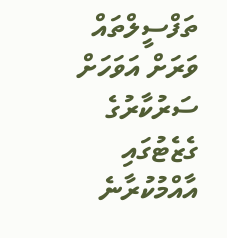ތަފްސީލްތައް ވަރަށް އަވަހަށް ސަރުކާރުގެ ގެޒެޓުގައި އާއްމުކުރާނެ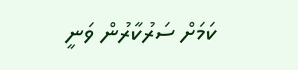ކަމަށް ސަރުކާރުން ވަނީ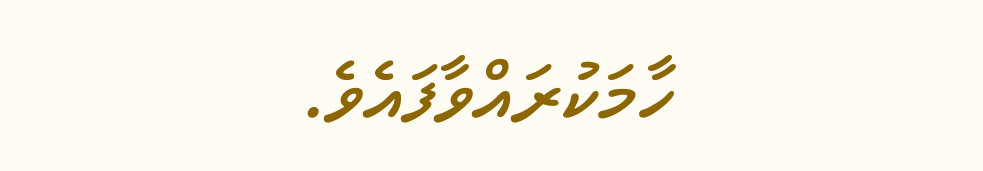ހާމަކުރައްވާފައެވެ.